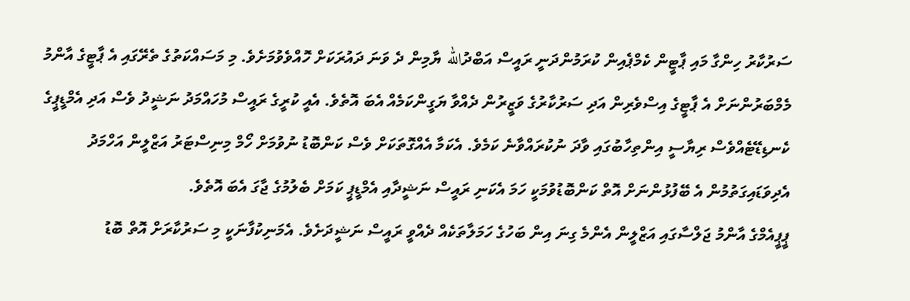ސަރުކާރު ހިންގާ މައި ޕާޓީން ކެމްޕެއިން ކުރަމުންދަނީ ރައީސް އަބްދުالله ޔާމިން ދެ ވަނަ ދައުރަކަށް ހޮއްވެވުމަށެވެ. މި މަސައްކަތުގެ ތެރޭގައި އެ ޕާޓީގެ އާންމު މެމްބަރުންނަށް އެ ޕާޓީގެ އިސްވެރިން އަދި ސަރުކާރުގެ ވަޒީރުން ދެއްވާ ޔަގީންކަމެއް އެބަ އޮތެވެ. އެއީ ކުރީގެ ރައީސް މުހައްމަދު ނަޝީދު ވެސް އަދި އެމްޑީޕީގެ ކެނޑިޑޭޓެއްވެސް ރިޔާސީ އިންތިހާބުގައި ވާދަ ނުކުރައްވާނެ ކަމެވެ. އެކަމާ އެއްގޮތަކަށް ވެސް ކަންބޮޑު ނުވުމަށް ހޯމް މިނިސްޓަރު އަޒްލީން އަހްމަދު އެދިވަޑައިގަތުމުން އެ ބޭފުޅުންނަށް އޮތް ކަންބޮޑުވުމަކީ ހަމަ އެކަނި ރައީސް ނަޝީދާއި އެމްޑީޕީ ކަމަށް ބެލުމުގެ ޖާގަ އެބަ އޮތެވެ.
ޕީޕީއެމްގެ އާންމު ޖަލްސާގައި އަޒްލީން އެންމެ ގިނަ އިން ބަހުގެ ހަމަލާތަކެއް ދެއްވީ ރައީސް ނަޝީދަށެވެ. އެމަނިކުފާނަކީ މި ސަރުކާރަށް އޮތް ބޮޑު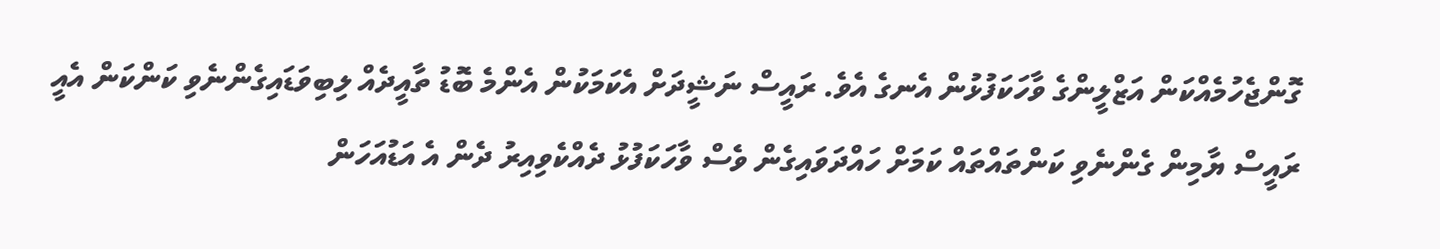ގޮންޖެހުމެއްކަން އަޒްލީންގެ ވާހަކަފުޅުން އެނގެ އެވެ. ރައީސް ނަޝީދަށް އެކަމަކުން އެންމެ ބޮޑު ތާއީދެއް ލިބިވަޑައިގެންނެވި ކަންކަން އެއީ ރައީސް ޔާމިން ގެންނެވި ކަންތައްތައް ކަމަށް ހައްދަވައިގެން ވެސް ވާހަކަފުޅު ދެއްކެވިއިރު ދެން އެ އަޑުއަހަން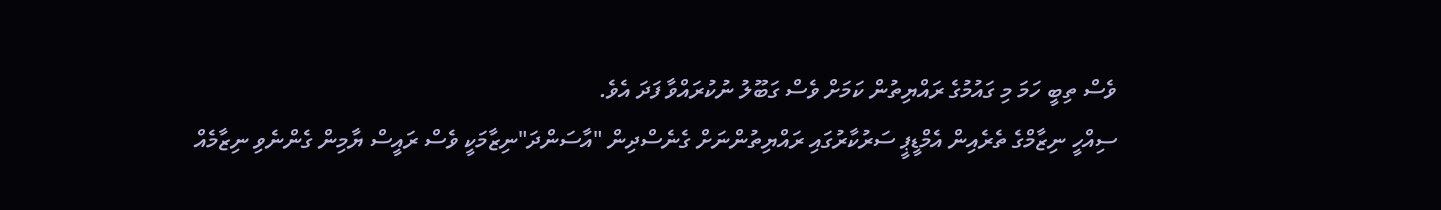ވެސް ތިބީ ހަމަ މި ގައުމުގެ ރައްޔިތުން ކަމަށް ވެސް ގަބޫލު ނުކުރައްވާ ފަދަ އެވެ.
ސިއްހީ ނިޒާމްގެ ތެރެއިން އެމްޑީޕީ ސަރުކާރުގައި ރައްޔިތުންނަށް ގެނެސްދިން "އާސަންދަ"ނިޒާމަކީ ވެސް ރައީސް ޔާމިން ގެންނެވި ނިޒާމެއް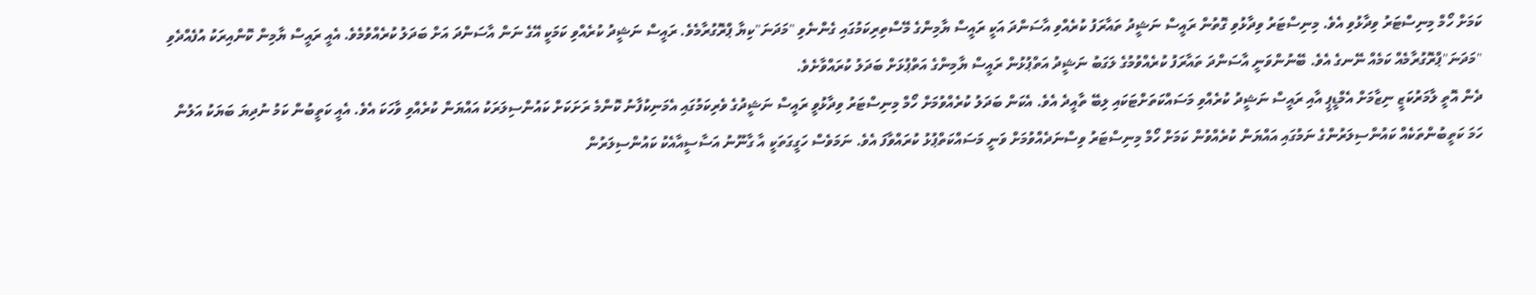ކަމަށް ހޯމް މިނިސްޓަރު ވިދާޅުވި އެވެ. މިނިސްޓަރު ވިދާޅުވި ގޮތުން ރައީސް ނަޝީދު ތައާރަފު ކުރެއްވި އާސަންދަ އަކީ ރައީސް ޔާމިންގެ މޭސްތިރިކަމުގައި ގެންނެވި "މަދަނަ"ކިޔާ ޕްރޮގުރާމެވެ. ރައީސް ނަޝީދު ކުރެއްވި ކަމަކީ އޭގެ ނަން އާސަންދަ އަށް ބަދަލު ކުރެއްވުމެވެ. އެއީ ރައީސް ޔާމިން ކޮންއިރަކު އުފެއްދެވި "މަދަނަ"ޕްރޮގުރާމެއް ކަމެއް ނޭނގެ އެވެ. ބޭނުންވަނީ އާސަންދަ ތައާރަފު ކުރެއްވުމުގެ ލަގަބު ނަޝީދު އަތްޕުޅުން ރައީސް ޔާމިންގެ އަތްޕުޅަށް ބަދަލު ކުރައްވާށެވެ.
ދެން އޮތީ ލާމަރުކަޒީ ނިޒާމަށް އެމްޑީޕީ އާއި ރައީސް ނަޝީދު ކުރެއްވި މަސައްކަތަށްޓަކައި ލިބޭ ތާއީދެ އެވެ. އެކަން ބަދަލު ކުރެއްވުމަށް ހޯމް މިނިސްޓަރު ވިދާޅުވީ ރައީސް ނަޝީދުގެ ވެރިކަމުގައި އެމަނިކުފާނު ކޮންމެ ރަށަކަށް ކައުންސިލަރަކު އައްޔަން ކުރެއްވި ވާހަކަ އެވެ. އެއީ ކަތީބުން ކަމު ނުދިޔަ ބަޔަކު އަލުން ހަމަ ކަތީބުންތަކެއް ކައުންސިލަރުންގެ ނަމުގައި އައްޔަން ކުރެއްވުން ކަމަށް ހޯމް މިނިސްޓަރު ވިސްނަދެއްވުމަށް ވަނީ މަސައްކަތްޕުޅު ކުރައްވާފަ އެވެ. ނަމަވެސް ހަގީގަތަކީ އާ ގާނޫނު އަސާސީއާއެކު ކައުންސިލަރުން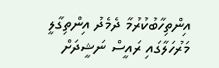އިންތިހާބުކުރުމާ ދެމެދު އިންތިގާލީ މަރުހަލާގައި ރައީސް ނަޝީދަށް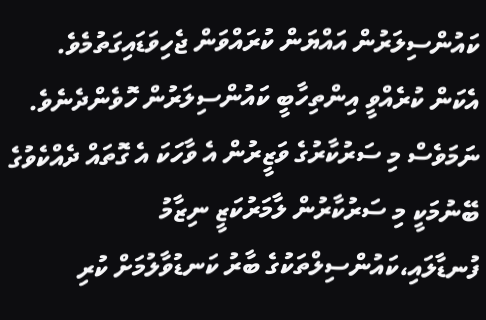ކައުންސިލަރުން އައްޔަން ކުރައްވަން ޖެހިވަޑައިގަތުމެވެ. އެކަން ކުރެއްވީ އިންތިހާބީ ކައުންސިލަރުން ހޮވެންދެނެވެ. ނަމަވެސް މި ސަރުކާރުގެ ވަޒީރުން އެ ވާހަކަ އެ ގޮތައް ދެއްކެވުގެ ބޭނުމަކީ މި ސަރުކާރުން ލާމަރުކަޒީ ނިޒާމު ފުނޑާލައި،ކައުންސިލްތަކުގެ ބާރު ކަނޑުވާލުމަށް ކުރި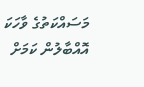މަސައްކަތުގެ ވާހަކަ އޮއްބާލުން ކަމަށް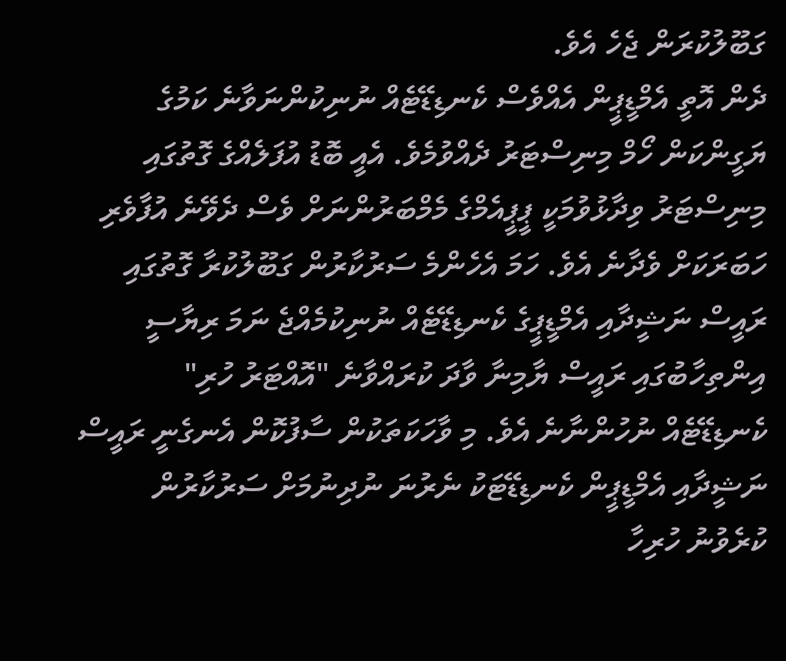ގަބޫލުކުރަން ޖެހެ އެވެ.
ދެން އޮތީ އެމްޑީޕީން އެއްވެސް ކެނޑިޑޭޓެއް ނުނިކުންނަވާނެ ކަމުގެ ޔަގީންކަން ހޯމް މިނިސްޓަރު ދެއްވުމެވެ. އެއީ ބޮޑު އުފަލެއްގެ ގޮތުގައި މިނިސްޓަރު ވިދާޅުވުމަކީ ޕީޕީއެމްގެ މެމްބަރުންނަށް ވެސް ދެވޭނެ އުފާވެރި ހަބަރަކަށް ވެދާނެ އެވެ. ހަމަ އެހެންމެ ސަރުކާރުން ގަބޫލުކުރާ ގޮތުގައި ރައީސް ނަޝީދާއި އެމްޑީޕީގެ ކެނޑިޑޭޓެއް ނުނިކުމެއްޖެ ނަމަ ރިޔާސީ އިންތިހާބުގައި ރައީސް ޔާމިނާ ވާދަ ކުރައްވާނެ "އޮއްޓަރު ހުރި" ކެނޑިޑޭޓެއް ނުހުންނާނެ އެވެ. މި ވާހަކަތަކުން ސާފުކޮން އެނގެނީ ރައީސް ނަޝީދާއި އެމްޑީޕީން ކެނޑިޑޭޓަކު ނެރުނަ ނުދިނުމަށް ސަރުކާރުން ކުރެވުނު ހުރިހާ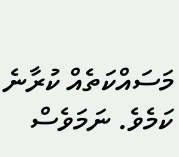މަސައްކަތެއް ކުރާނެ ކަމެވެ. ނަމަވެސް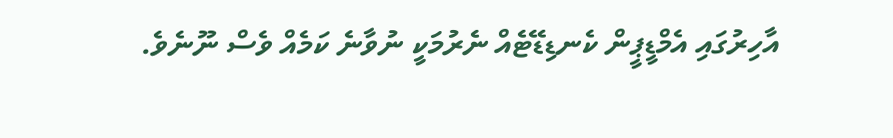އާހިރުގައި އެމްޑީޕީން ކެނޑިޑޭޓެއް ނެރުމަކީ ނުވާނެ ކަމެއް ވެސް ނޫނެވެ.